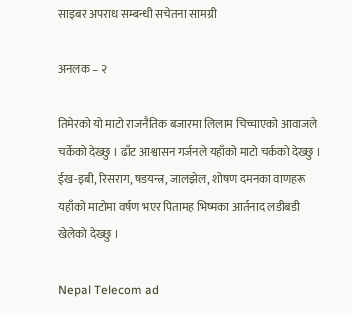साइबर अपराध सम्बन्धी सचेतना सामग्री

अनलक – २

तिमेरको यो माटो राजनैतिक बजारमा लिलाम चिच्चाएको आवाजले चर्केको देख्छु । ढाँट आश्वासन गर्जनले यहाँको माटो चर्कको देख्छु । ईख-इबी, रिसराग, षडयन्त्र, जालझेल, शोषण दमनका वाणहरू यहाँको माटोमा वर्षण भएर पितामह भिष्मका आर्तनाद लडीबडी खेलेको देख्छु ।

Nepal Telecom ad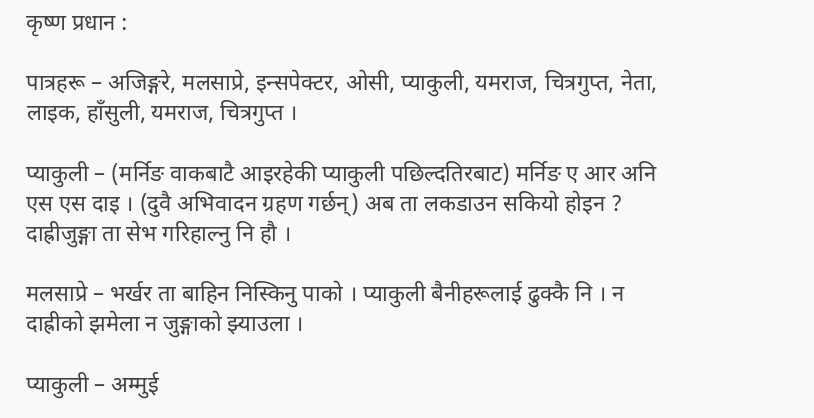कृष्ण प्रधान :

पात्रहरू – अजिङ्गरे, मलसाप्रे, इन्सपेक्टर, ओसी, प्याकुली, यमराज, चित्रगुप्त, नेता, लाइक, हाँसुली, यमराज, चित्रगुप्त ।

प्याकुली – (मर्निङ वाकबाटै आइरहेकी प्याकुली पछिल्दतिरबाट) मर्निङ ए आर अनि एस एस दाइ । (दुवै अभिवादन ग्रहण गर्छन्) अब ता लकडाउन सकियो होइन ? दाह्रीजुङ्गा ता सेभ गरिहाल्नु नि हौ ।

मलसाप्रे – भर्खर ता बाहिन निस्किनु पाको । प्याकुली बैनीहरूलाई ढुक्कै नि । न दाह्रीको झमेला न जुङ्गाको झ्याउला ।

प्याकुली – अम्मुई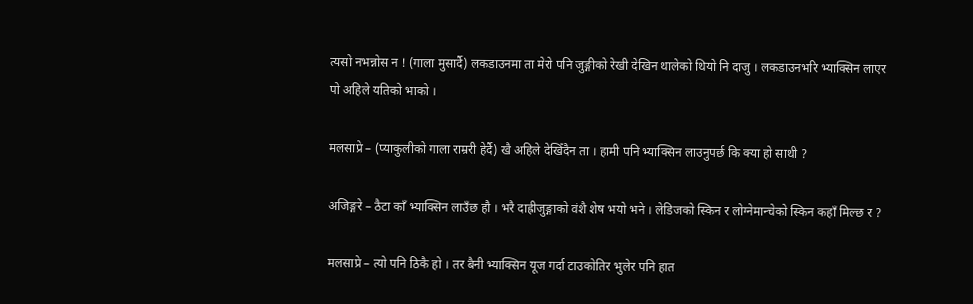त्यसो नभन्नोस न ! (गाला मुसार्दै) लकडाउनमा ता मेरो पनि जुङ्गीको रेखी देखिन थालेको थियो नि दाजु । लकडाउनभरि भ्याक्सिन लाएर पो अहिले यतिको भाको ।

मलसाप्रे – (प्याकुलीको गाला राम्ररी हेर्दै) खै अहिले देखिँदैन ता । हामी पनि भ्याक्सिन लाउनुपर्छ कि क्या हो साथी ?

अजिङ्गरे – ठैटा काँ भ्याक्सिन लाउँछ हौ । भरै दाह्रीजुङ्गाको वंशै शेष भयो भने । लेडिजको स्किन र लोग्नेमान्चेको स्किन कहाँ मिल्छ र ?

मलसाप्रे – त्यो पनि ठिकै हो । तर बैनी भ्याक्सिन यूज गर्दा टाउकोतिर भुलेर पनि हात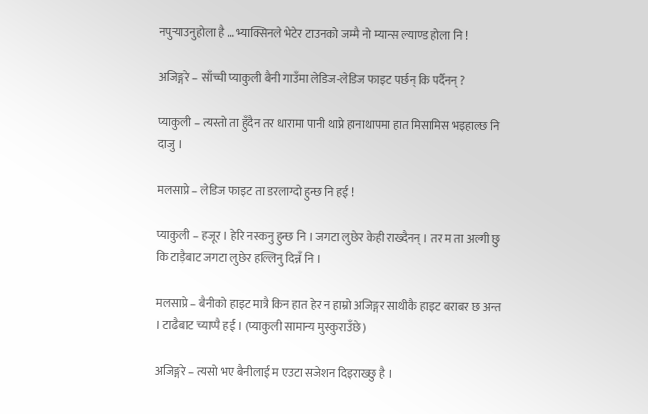नपुर्‍याउनुहोला है … भ्याक्सिनले भेटेर टाउनको जम्मै नो म्यान्स ल्याण्ड होला नि !

अजिङ्गरे – साँच्ची प्याकुली बैनी गाउँमा लेडिज-लेडिज फाइट पर्छन् कि पर्दैनन् ?

प्याकुली – त्यस्तो ता हुँदैन तर धारामा पानी थाप्ने हानाथापमा हात मिसामिस भइहाल्छ नि दाजु ।

मलसाप्रे – लेडिज फाइट ता डरलाग्दो हुन्छ नि हई !

प्याकुली – हजूर । हेरि नस्कनु हुन्छ नि । जगटा लुछेर केही राख्दैनन् । तर म ता अल्गी छु कि टाड़ैबाट जगटा लुछेर हल्लिनु दिन्नँ नि ।

मलसाप्रे – बैनीको हाइट मात्रै किन हात हेर न हाम्रो अजिङ्गर साथीकै हाइट बराबर छ अन्त । टाढैबाट च्याप्पै हई । (प्याकुली सामान्य मुस्कुराउँछे)

अजिङ्गरे – त्यसो भए बैनीलाई म एउटा सजेशन दिइराख्छु है ।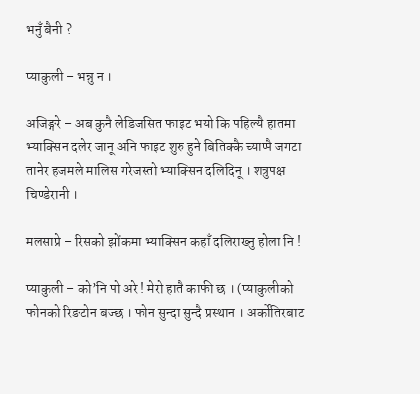भनुँ बैनी ?

प्याकुली – भन्नु न ।

अजिङ्गरे – अब कुनै लेडिजसित फाइट भयो कि पहिल्यै हातमा भ्याक्सिन दलेर जानू अनि फाइट शुरु हुने बितिक्कै च्याप्पै जगटा तानेर हजमले मालिस गरेजस्तो भ्याक्सिन दलिदिनू । शत्रुपक्ष चिण्डेरानी ।

मलसाप्रे – रिसको झोंकमा भ्याक्सिन कहाँ दलिराख्नु होला नि !

प्याकुली – को’नि पो अरे ! मेरो हातै काफी छ । (प्याकुलीको फोनको रिङटोन बज्छ । फोन सुन्दा सुन्दै प्रस्थान । अर्कोतिरबाट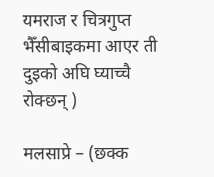यमराज र चित्रगुप्त भैँसीबाइकमा आएर ती दुइको अघि घ्याच्चै रोक्छन् )

मलसाप्रे – (छक्क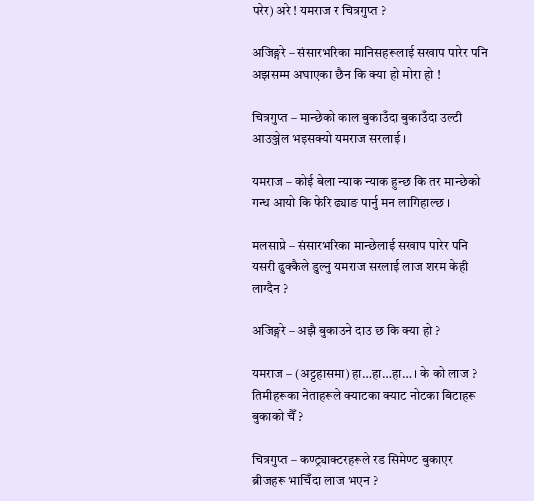परेर) अरे ! यमराज र चित्रगुप्त ?

अजिङ्गरे – संसारभरिका मानिसहरूलाई सखाप पारेर पनि अझसम्म अघाएका छैन कि क्या हो मोरा हो !

चित्रगुप्त – मान्छेको काल बुकाउँदा बुकाउँदा उल्टी आउञ्जेल भइसक्यो यमराज सरलाई ।

यमराज – कोई बेला न्याक न्याक हुन्छ कि तर मान्छेको गन्ध आयो कि फेरि ढ्याङ पार्नु मन लागिहाल्छ ।

मलसाप्रे – संसारभरिका मान्छेलाई सखाप पारेर पनि यसरी ढुक्कैले डुल्नु यमराज सरलाई लाज शरम केही लाग्दैन ?

अजिङ्गरे – अझै बुकाउने दाउ छ कि क्या हो ?

यमराज – (अट्टहासमा) हा…हा…हा… । के को लाज ? तिमीहरूका नेताहरूले क्याटका क्याट नोटका बिटाहरू बुकाको चैँ ?

चित्रगुप्त – कण्ट्र्याक्टरहरूले रड सिमेण्ट बुकाएर ब्रीजहरू भाचिँदा लाज भएन ?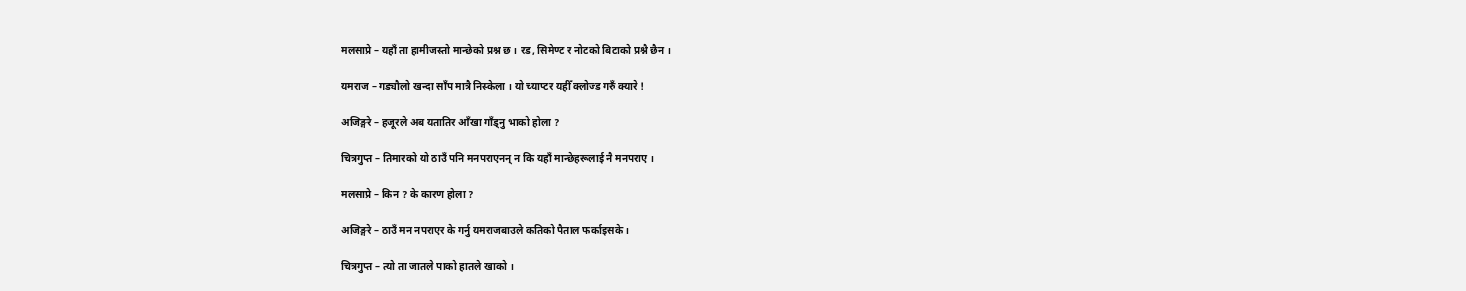मलसाप्रे – यहाँ ता हामीजस्तो मान्छेको प्रश्न छ । रड, सिमेण्ट र नोटको बिटाको प्रश्नै छैन ।

यमराज – गड्यौलो खन्दा साँप मात्रै निस्केला । यो च्याप्टर यहीँ क्लोज्ड गरुँ क्यारे !

अजिङ्गरे – हजूरले अब यतातिर आँखा गाँड्नु भाको होला ?

चित्रगुप्त – तिमारको यो ठाउँ पनि मनपराएनन् न कि यहाँ मान्छेहरूलाई नै मनपराए ।

मलसाप्रे – किन ? के कारण होला ?

अजिङ्गरे – ठाउँ मन नपराएर के गर्नु यमराजबाउले कतिको पैताल फर्काइसके ।

चित्रगुप्त – त्यो ता जातले पाको हातले खाको ।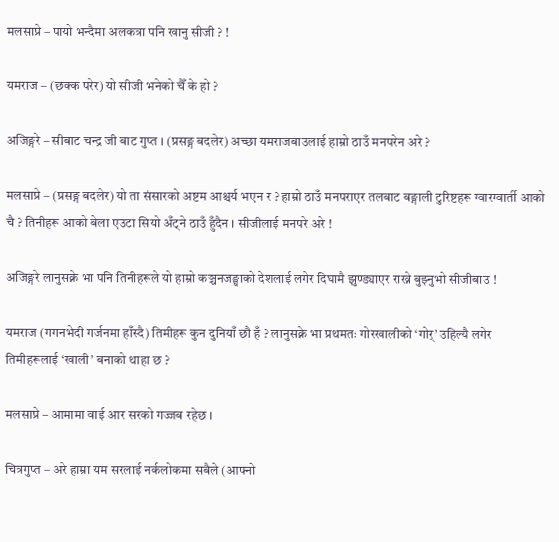मलसाप्रे – पायो भन्दैमा अलकत्रा पनि खानु सीजी ? !

यमराज – (छक्क परेर) यो सीजी भनेको चैँ के हो ?

अजिङ्गरे – सीबाट चन्द्र जी बाट गुप्त । (प्रसङ्ग बदलेर) अच्छा यमराजबाउलाई हाम्रो ठाउँ मनपरेन अरे ?

मलसाप्रे – (प्रसङ्ग बदलेर) यो ता संसारको अष्टम आश्चर्य भएन र ? हाम्रो ठाउँ मनपराएर तलबाट बङ्गाली टुरिष्टहरू ग्वारग्वार्ती आको चै ? तिनीहरू आको बेला एउटा सियो अँट्ने ठाउँ हुँदैन । सीजीलाई मनपरे अरे !

अजिङ्गरे लानुसक्ने भा पनि तिनीहरूले यो हाम्रो कञ्चनजङ्घाको देशलाई लगेर दिघामै झुण्ड्याएर राख्ने बुझ्नुभो सीजीबाउ !

यमराज (गगनभेदी गर्जनमा हाँस्दै) तिमीहरू कुन दुनियाँ छौ हँ ? लानुसक्ने भा प्रथमतः गोरखालीको ‘गोर्’ उहिल्यै लगेर तिमीहरूलाई ‘खाली’ बनाको थाहा छ ?

मलसाप्रे – आमामा वाई आर सरको गज्जब रहेछ ।

चित्रगुप्त – अरे हाम्रा यम सरलाई नर्कलोकमा सबैले (आफ्नो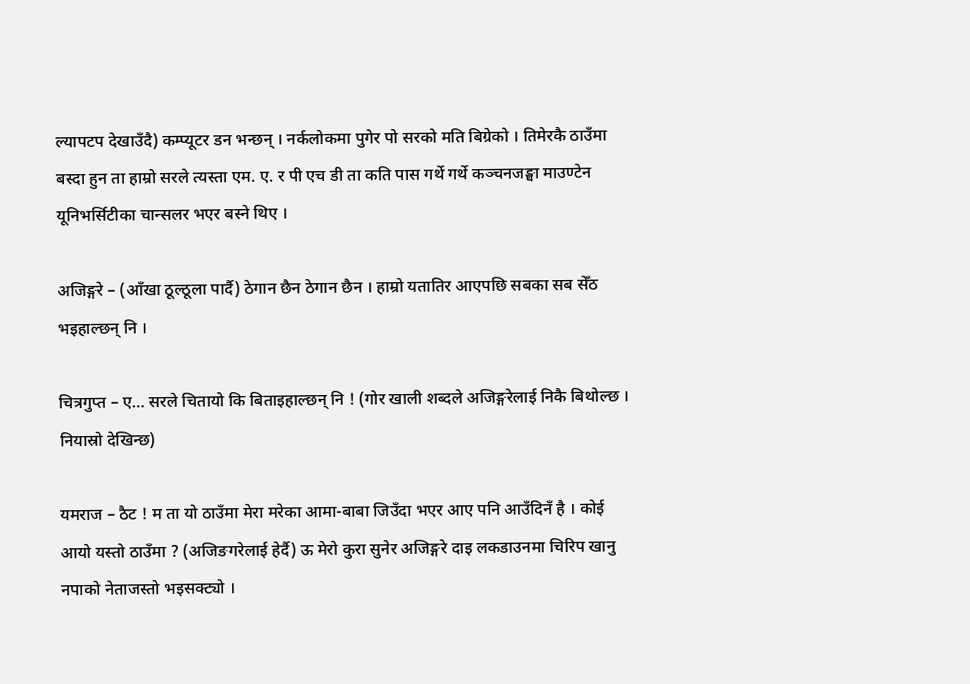ल्यापटप देखाउँदै) कम्प्यूटर डन भन्छन् । नर्कलोकमा पुगेर पो सरको मति बिग्रेको । तिमेरकै ठाउँमा बस्दा हुन ता हाम्रो सरले त्यस्ता एम. ए. र पी एच डी ता कति पास गर्थे गर्थे कञ्चनजङ्घा माउण्टेन यूनिभर्सिटीका चान्सलर भएर बस्ने थिए ।

अजिङ्गरे – (आँखा ठूल्ठूला पार्दै) ठेगान छैन ठेगान छैन । हाम्रो यतातिर आएपछि सबका सब सेँठ भइहाल्छन् नि ।

चित्रगुप्त – ए… सरले चितायो कि बिताइहाल्छन् नि ! (गोर खाली शब्दले अजिङ्गरेलाई निकै बिथोल्छ । नियास्रो देखिन्छ)

यमराज – ठैट ! म ता यो ठाउँमा मेरा मरेका आमा-बाबा जिउँदा भएर आए पनि आउँदिनँ है । कोई आयो यस्तो ठाउँमा ? (अजिङगरेलाई हेर्दै) ऊ मेरो कुरा सुनेर अजिङ्गरे दाइ लकडाउनमा चिरिप खानु नपाको नेताजस्तो भइसक्ट्यो ।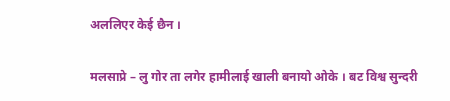अललिएर केई छैन ।

मलसाप्रे – लु गोर ता लगेर हामीलाई खाली बनायो ओके । बट विश्व सुन्दरी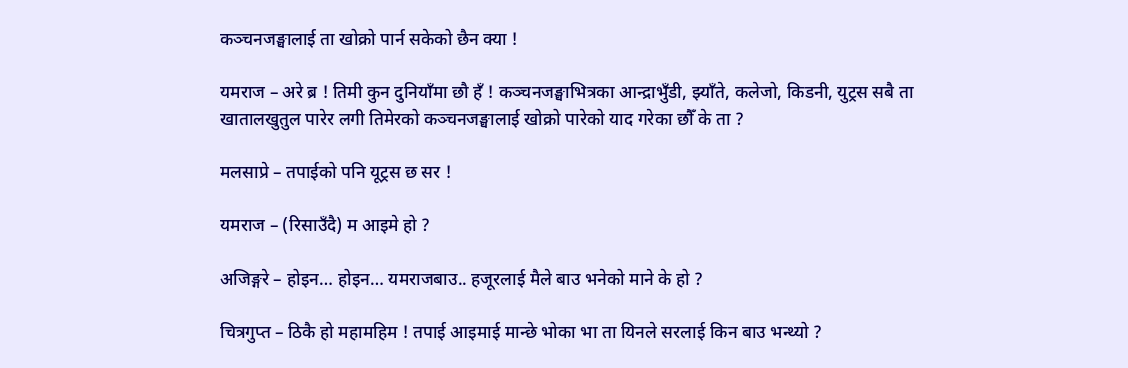कञ्चनजङ्घालाई ता खोक्रो पार्न सकेको छैन क्या !

यमराज – अरे ब्र ! तिमी कुन दुनियाँमा छौ हँ ! कञ्चनजङ्घाभित्रका आन्द्राभुँडी, झ्याँते, कलेजो, किडनी, युट्रस सबै ता खातालखुतुल पारेर लगी तिमेरको कञ्चनजङ्घालाई खोक्रो पारेको याद गरेका छौँ के ता ?

मलसाप्रे – तपाईको पनि यूट्रस छ सर !

यमराज – (रिसाउँदै) म आइमे हो ?

अजिङ्गरे – होइन… होइन… यमराजबाउ.. हजूरलाई मैले बाउ भनेको माने के हो ?

चित्रगुप्त – ठिकै हो महामहिम ! तपाई आइमाई मान्छे भोका भा ता यिनले सरलाई किन बाउ भन्थ्यो ?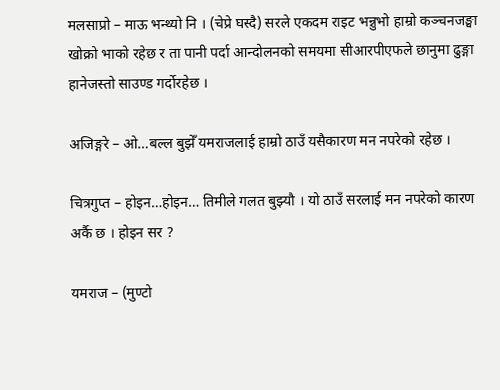मलसाप्रो – माऊ भन्थ्यो नि । (चेप्रे घस्दै) सरले एकदम राइट भन्नुभो हाम्रो कञ्चनजङ्घा खोक्रो भाको रहेछ र ता पानी पर्दा आन्दोलनको समयमा सीआरपीएफले छानुमा ढुङ्गा हानेजस्तो साउण्ड गर्दोरहेछ ।

अजिङ्गरे – ओ…बल्ल बुझेँ यमराजलाई हाम्रो ठाउँ यसैकारण मन नपरेको रहेछ ।

चित्रगुप्त – होइन…होइन… तिमीले गलत बुझ्यौ । यो ठाउँ सरलाई मन नपरेको कारण अर्कै छ । होइन सर ?

यमराज – (मुण्टो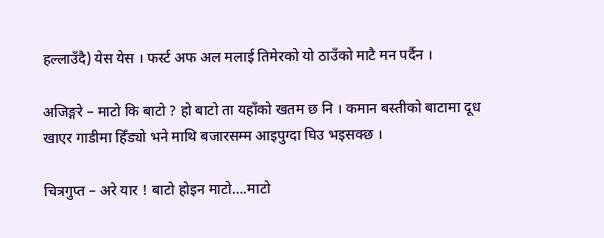हल्लाउँदै) येस येस । फर्स्ट अफ अल मलाई तिमेरको यो ठाउँको माटै मन पर्दैन ।

अजिङ्गरे – माटो कि बाटो ? हो बाटो ता यहाँको खतम छ नि । कमान बस्तीको बाटामा दूध खाएर गाडीमा हिँड्यो भने माथि बजारसम्म आइपुग्दा घिउ भइसक्छ ।

चित्रगुप्त – अरे यार ! बाटो होइन माटो….माटो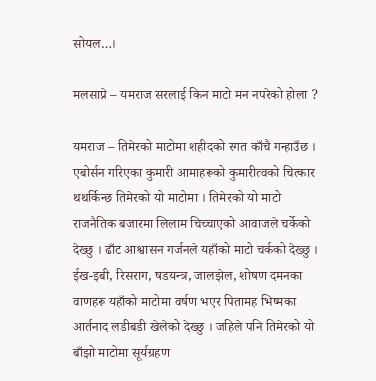सोयल…।

मलसाप्रे – यमराज सरलाई किन माटो मन नपरेको होला ?

यमराज – तिमेरको माटोमा शहीदको रगत काँचै गन्हाउँछ । एबोर्सन गरिएका कुमारी आमाहरूको कुमारीत्वको चित्कार थथर्किन्छ तिमेरको यो माटोमा । तिमेरको यो माटो राजनैतिक बजारमा लिलाम चिच्चाएको आवाजले चर्केको देख्छु । ढाँट आश्वासन गर्जनले यहाँको माटो चर्कको देख्छु । ईख-इबी, रिसराग, षडयन्त्र, जालझेल, शोषण दमनका वाणहरू यहाँको माटोमा वर्षण भएर पितामह भिष्मका आर्तनाद लडीबडी खेलेको देख्छु । जहिले पनि तिमेरको यो बाँझो माटोमा सूर्यग्रहण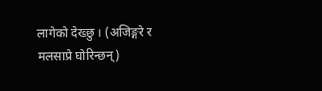लागेको देख्छु । (अजिङ्गरे र मलसाप्रे घोरिन्छन्)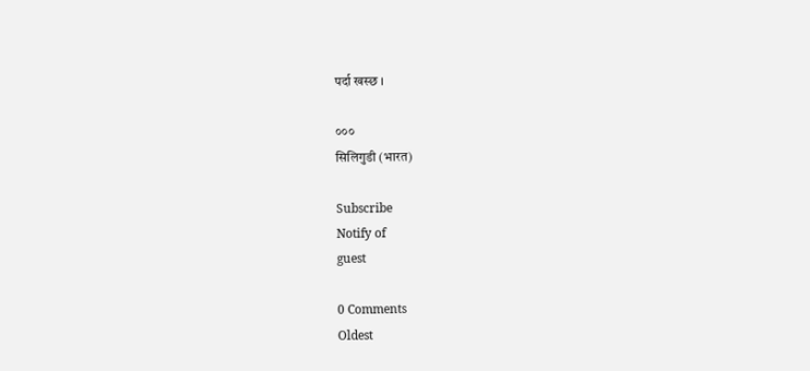पर्दा खस्छ ।

०००
सिलिगुडी (भारत)

Subscribe
Notify of
guest

0 Comments
Oldest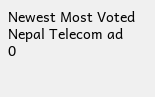Newest Most Voted
Nepal Telecom ad
0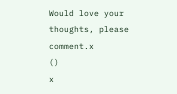Would love your thoughts, please comment.x
()
x